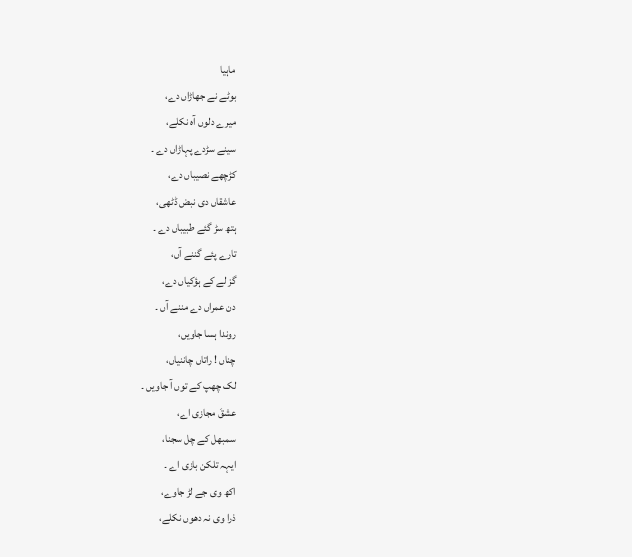ماہیا
بوٹے نے جھاڑاں دے،
میرے دلوں آہ نکلے،
سینے سڑدے پہاڑاں دے ۔
کڑچھے نصیباں دے،
عاشقاں دی نبض ڈٹھی،
ہتھ سڑ گئے طبیباں دے ۔
تارے پئے گننے آں،
گز لے کے ہؤکیاں دے،
دن عمراں دے مننے آں ۔
روندا ہسا جاویں،
چناں ! راتاں چاننیاں،
لک چھپ کے توں آ جاویں ۔
عشقَ مجازی اے،
سمبھل کے چل سجنا،
ایہہ تلکن بازی اے ۔
اکھ وی جے لڑ جاوے،
ذرا وی نہ دھوں نکلے،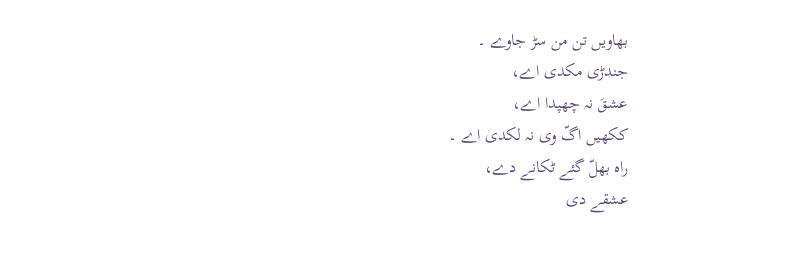بھاویں تن من سڑ جاوے ۔
جندڑی مکدی اے،
عشقَ نہ چھپدا اے،
ککھیں اگّ وی نہ لکدی اے ۔
راہ بھلّ گئے ٹکانے دے،
عشقے دی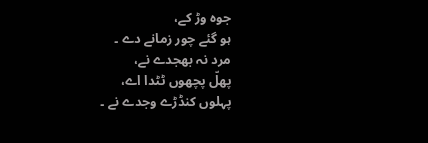جوہ وڑ کے،
ہو گئے چور زمانے دے ۔
مرد نہ بھجدے نے،
پھلّ پچھوں ٹٹدا اے،
پہلوں کنڈڑے وجدے نے ۔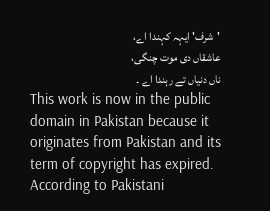'شرف' ایہہ کہندا اے،
عاشقاں دی موت چنگی،
ناں دنیاں تے رہندا اے ۔
This work is now in the public domain in Pakistan because it originates from Pakistan and its term of copyright has expired. According to Pakistani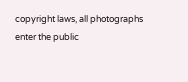copyright laws, all photographs enter the public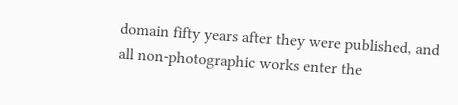domain fifty years after they were published, and all non-photographic works enter the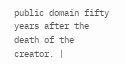public domain fifty years after the death of the creator. |